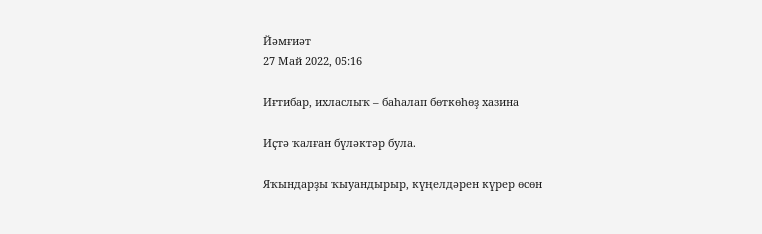Йәмғиәт
27 Май 2022, 05:16

Иғтибар, ихласлыҡ – баһалап бөткөһөҙ хазина

Иҫтә ҡалған бүләктәр була.

Яҡындарҙы ҡыуандырыр, күңелдәрен күрер өсөн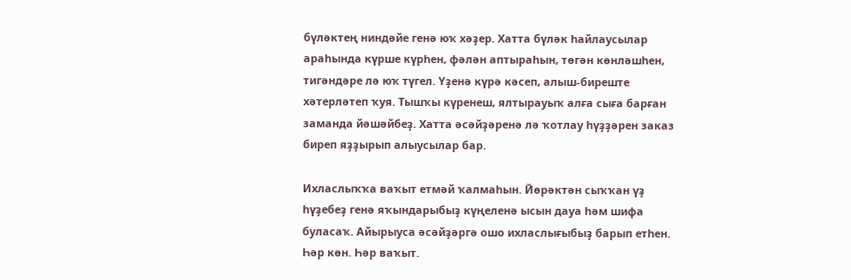бүләктең ниндәйе генә юҡ хәҙер. Хатта бүләк һайлаусылар араһында күрше күрһен, фәлән аптыраһын, төгән көнләшһен, тигәндәре лә юҡ түгел. Үҙенә күрә кәсеп, алыш-биреште хәтерләтеп ҡуя. Тышҡы күренеш, ялтырауыҡ алға сыға барған заманда йәшәйбеҙ. Хатта әсәйҙәренә лә ҡотлау һүҙҙәрен заказ биреп яҙҙырып алыусылар бар.

Ихласлыҡҡа ваҡыт етмәй ҡалмаһын. Йөрәктән сыҡҡан үҙ һүҙебеҙ генә яҡындарыбыҙ күңеленә ысын дауа һәм шифа буласаҡ. Айырыуса әсәйҙәргә ошо ихласлығыбыҙ барып етһен. Һәр көн. Һәр ваҡыт.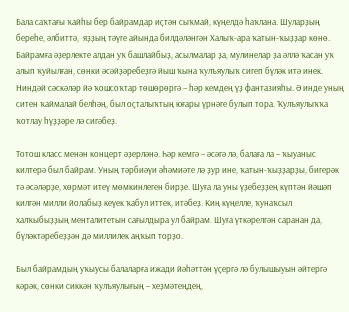Бала саҡтағы ҡайһы бер байрамдар иҫтән сыҡмай, күңелдә һаҡлана. Шуларҙың береһе, әлбиттә,  яҙҙың тәүге айында билдәләнгән Халыҡ-ара ҡатын-ҡыҙҙар көнө. Байрамға әҙерлекте алдан уҡ башлайбыҙ, асылмалар ҙа, мулинелар ҙа әллә ҡасан уҡ алып ҡуйылған, сөнки әсәйҙәребеҙгә йыш ҡына ҡулъяулыҡ сигеп бүләк итә инек. Ниндәй сәскәләр йә ҡошсоҡтар төшөрөргә – һәр кемдең үҙ фантазияһы. Ә инде уның ситен ҡаймалай белһәң, был оҫталыҡтың юғары үрнәге булып тора. Ҡулъяулыҡҡа ҡотлау һүҙҙәре лә сигәбеҙ.

Тотош класс менән концерт әҙерләнә. Һәр кемгә – әсәгә лә, балаға ла – ҡыуаныс килтерә был байрам. Уның тәрбиәүи әһәмиәте лә ҙур ине, ҡатын-ҡыҙҙарҙы, бигерәк тә әсәләрҙе, хөрмәт итеү мөмкинлеген бирҙе. Шуға ла уны үҙебеҙҙең күптән йәшәп килгән милли йолабыҙ кеүек ҡабул иттек, итәбеҙ. Киң күңелле, ҡунаҡсыл халҡыбыҙҙың менталитетын сағылдыра ул байрам. Шуға үткәрелгән саранан да, бүләктәребеҙҙән дә миллилек аңҡып торҙо.

Был байрамдың уҡыусы балаларға ижади йәһәттән үҫергә лә булышыуын әйтергә кәрәк, сөнки сиккән ҡулъяулығың – хеҙмәтеңдең,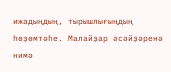ижадыңдың, тырышлығыңдың һөҙөмтәһе. Малайҙар әсәйҙәренә нимә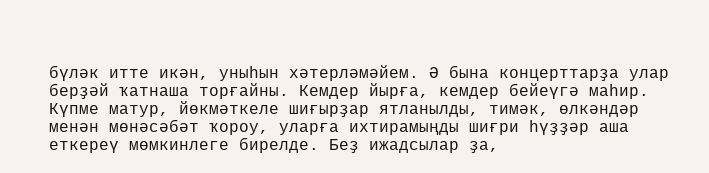бүләк итте икән, уныһын хәтерләмәйем. Ә бына концерттарҙа улар берҙәй ҡатнаша торғайны. Кемдер йырға, кемдер бейеүгә маһир. Күпме матур, йөкмәткеле шиғырҙар ятланылды, тимәк, өлкәндәр менән мөнәсәбәт ҡороу, уларға ихтирамыңды шиғри һүҙҙәр аша еткереү мөмкинлеге бирелде. Беҙ ижадсылар ҙа,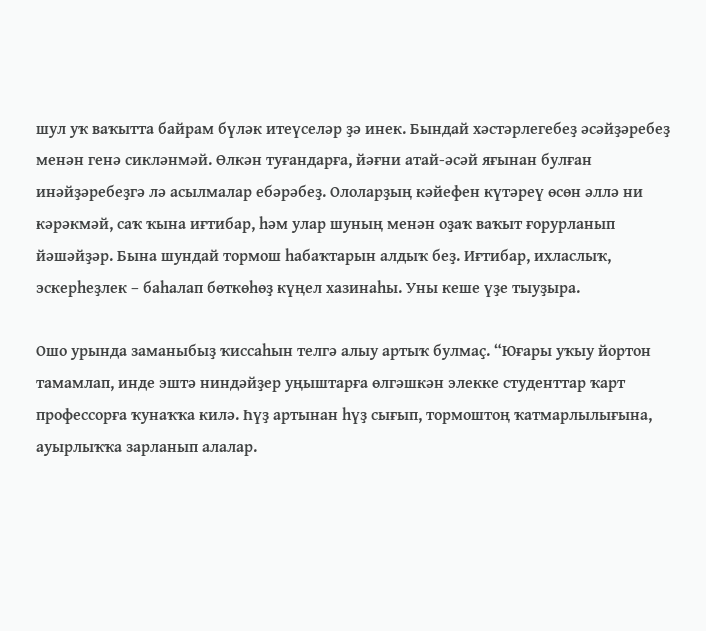шул уҡ ваҡытта байрам бүләк итеүселәр ҙә инек. Бындай хәстәрлегебеҙ әсәйҙәребеҙ менән генә сикләнмәй. Өлкән туғандарға, йәғни атай-әсәй яғынан булған инәйҙәребеҙгә лә асылмалар ебәрәбеҙ. Ололарҙың кәйефен күтәреү өсөн әллә ни кәрәкмәй, саҡ ҡына иғтибар, һәм улар шуның менән оҙаҡ ваҡыт ғорурланып йәшәйҙәр. Бына шундай тормош һабаҡтарын алдыҡ беҙ. Иғтибар, ихласлыҡ, эскерһеҙлек – баһалап бөткөһөҙ күңел хазинаһы. Уны кеше үҙе тыуҙыра.

Ошо урында заманыбыҙ ҡиссаһын телгә алыу артыҡ булмаҫ. “Юғары уҡыу йортон тамамлап, инде эштә ниндәйҙер уңыштарға өлгәшкән элекке студенттар ҡарт профессорға ҡунаҡҡа килә. Һүҙ артынан һүҙ сығып, тормоштоң ҡатмарлылығына, ауырлыҡҡа зарланып алалар.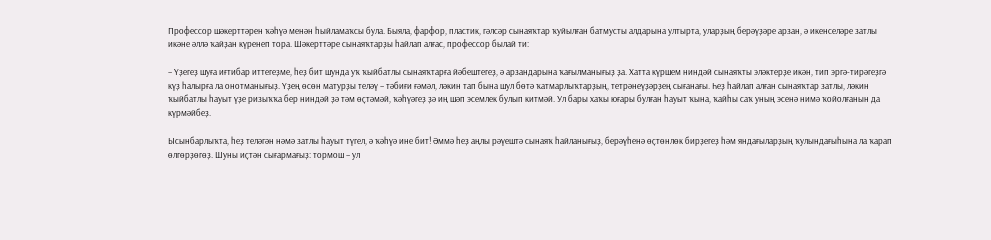Профессор шәкерттәрен ҡәһүә менән һыйламаҡсы була. Быяла, фарфор, пластик, гәлсәр сынаяҡтар ҡуйылған батмусты алдарына ултырта, уларҙың берәүҙәре арзан, ә икенселәре затлы икәне әллә ҡайҙан күренеп тора. Шәкерттәре сынаяҡтарҙы һайлап алғас, профессор былай ти:

– Үҙегеҙ шуға иғтибар иттегеҙме, һеҙ бит шунда уҡ ҡыйбатлы сынаяҡтарға йәбештегеҙ, ә арзандарына ҡағылманығыҙ ҙа. Хатта күршем ниндәй сынаяҡты эләктерҙе икән, тип эргә-тирәгеҙгә күҙ һалырға ла онотманығыҙ. Үҙең өсөн матурҙы теләү – тәбиғи ғәмәл, ләкин тап бына шул бөтә ҡатмарлыҡтарҙың, тетрәнеүҙәрҙең сығанағы. Һеҙ һайлап алған сынаяҡтар затлы, ләкин ҡыйбатлы һауыт үҙе ризыҡҡа бер ниндәй ҙә тәм өҫтәмәй, ҡәһүәгеҙ ҙә иң шәп эсемлек булып китмәй. Ул бары хаҡы юғары булған һауыт ҡына, ҡайһы саҡ уның эсенә нимә ҡойолғанын да күрмәйбеҙ.

Ысынбарлыҡта, һеҙ теләгән нәмә затлы һауыт түгел, ә ҡәһүә ине бит! Әммә һеҙ аңлы рәүештә сынаяҡ һайланығыҙ, берәүһенә өҫтөнлөк бирҙегеҙ һәм яндағыларҙың ҡулындағыһына ла ҡарап өлгөрҙөгөҙ. Шуны иҫтән сығармағыҙ: тормош – ул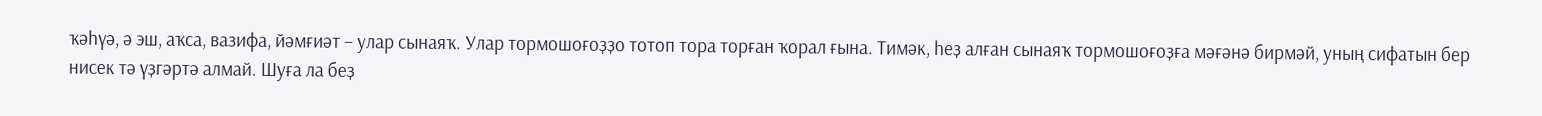ҡәһүә, ә эш, аҡса, вазифа, йәмғиәт – улар сынаяҡ. Улар тормошоғоҙҙо тотоп тора торған ҡорал ғына. Тимәк, һеҙ алған сынаяҡ тормошоғоҙға мәғәнә бирмәй, уның сифатын бер нисек тә үҙгәртә алмай. Шуға ла беҙ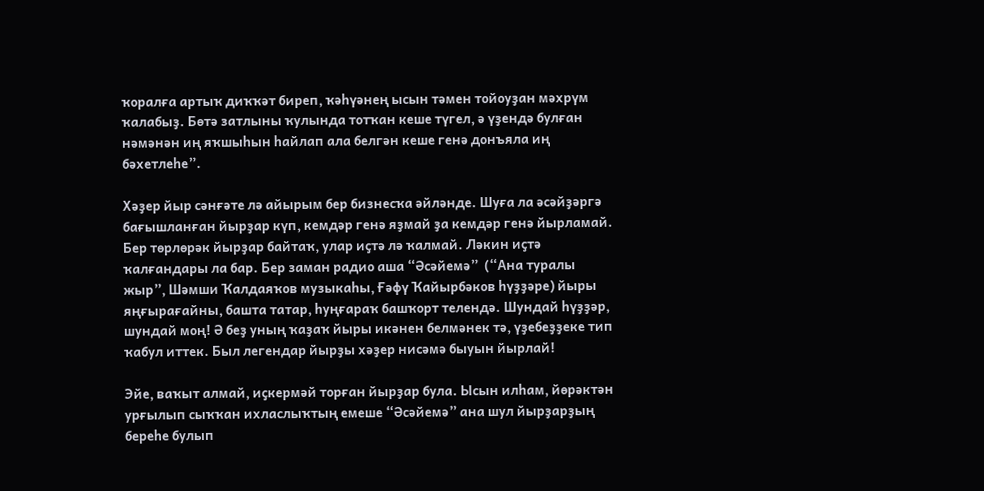ҡоралға артыҡ диҡҡәт биреп, ҡәһүәнең ысын тәмен тойоуҙан мәхрүм ҡалабыҙ. Бөтә затлыны ҡулында тотҡан кеше түгел, ә үҙендә булған нәмәнән иң яҡшыһын һайлап ала белгән кеше генә донъяла иң бәхетлеһе”.

Хәҙер йыр сәнғәте лә айырым бер бизнесҡа әйләнде. Шуға ла әсәйҙәргә бағышланған йырҙар күп, кемдәр генә яҙмай ҙа кемдәр генә йырламай. Бер төрлөрәк йырҙар байтаҡ, улар иҫтә лә ҡалмай. Ләкин иҫтә ҡалғандары ла бар. Бер заман радио аша “Әсәйемә”  (“Ана туралы жыр”, Шәмши Ҡалдаяҡов музыкаһы, Ғәфү Ҡайырбәков һүҙҙәре) йыры яңғырағайны, башта татар, һуңғараҡ башҡорт телендә. Шундай һүҙҙәр, шундай моң! Ә беҙ уның ҡаҙаҡ йыры икәнен белмәнек тә, үҙебеҙҙеке тип ҡабул иттек. Был легендар йырҙы хәҙер нисәмә быуын йырлай!

Эйе, ваҡыт алмай, иҫкермәй торған йырҙар була. Ысын илһам, йөрәктән урғылып сыҡҡан ихласлыҡтың емеше “Әсәйемә” ана шул йырҙарҙың береһе булып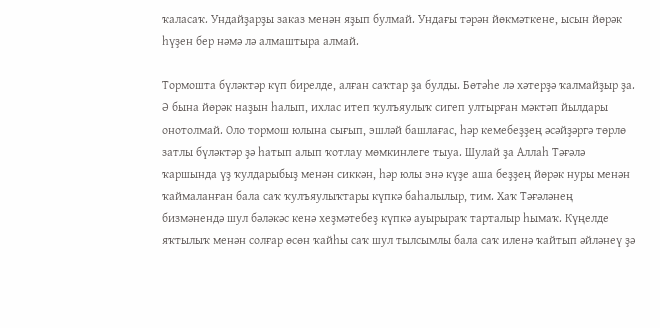ҡаласаҡ. Ундайҙарҙы заказ менән яҙып булмай. Ундағы тәрән йөкмәткене, ысын йөрәк һүҙен бер нәмә лә алмаштыра алмай.

Тормошта бүләктәр күп бирелде, алған саҡтар ҙа булды. Бөтәһе лә хәтерҙә ҡалмайҙыр ҙа. Ә бына йөрәк наҙын һалып, ихлас итеп ҡулъяулыҡ сигеп ултырған мәктәп йылдары онотолмай. Оло тормош юлына сығып, эшләй башлағас, һәр кемебеҙҙең әсәйҙәргә төрлө затлы бүләктәр ҙә һатып алып ҡотлау мөмкинлеге тыуа. Шулай ҙа Аллаһ Тәғәлә ҡаршында үҙ ҡулдарыбыҙ менән сиккән, һәр юлы энә күҙе аша беҙҙең йөрәк нуры менән ҡаймаланған бала саҡ ҡулъяулыҡтары күпкә баһалылыр, тим. Хаҡ Тәғәләнең бизмәнендә шул бәләкәс кенә хеҙмәтебеҙ күпкә ауырыраҡ тарталыр һымаҡ. Күңелде яҡтылыҡ менән солғар өсөн ҡайһы саҡ шул тылсымлы бала саҡ иленә ҡайтып әйләнеү ҙә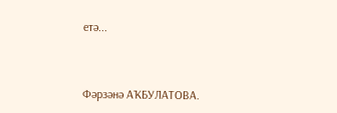етә...



Фәрзәнә АҠБУЛАТОВА.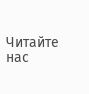Читайте нас